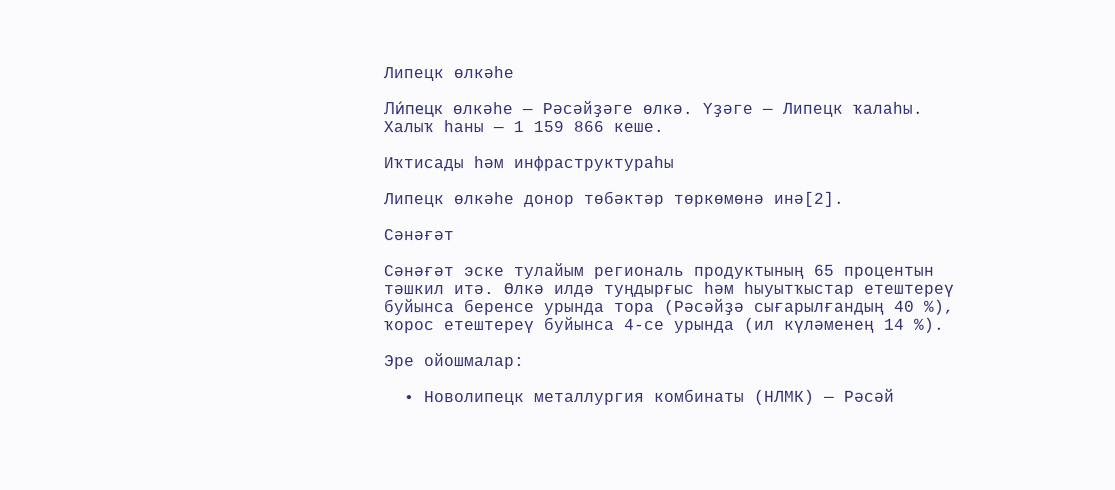Липецк өлкәһе

Ли́пецк өлкәһе — Рәсәйҙәге өлкә. Үҙәге — Липецк ҡалаһы. Халыҡ һаны — 1 159 866 кеше.

Иҡтисады һәм инфраструктураһы

Липецк өлкәһе донор төбәктәр төркөмөнә инә[2].

Сәнәғәт

Сәнәғәт эске тулайым региональ продуктының 65 процентын тәшкил итә. Өлкә илдә туңдырғыс һәм һыуытҡыстар етештереү буйынса беренсе урында тора (Рәсәйҙә сығарылғандың 40 %), ҡорос етештереү буйынса 4-се урында (ил күләменең 14 %).

Эре ойошмалар:

  • Новолипецк металлургия комбинаты (НЛМК) — Рәсәй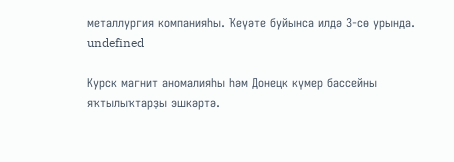металлургия компанияһы. Ҡеүәте буйынса илдә 3-сө урында.
undefined

Курск магнит аномалияһы һәм Донецк күмер бассейны яҡтылыҡтарҙы эшкәртә.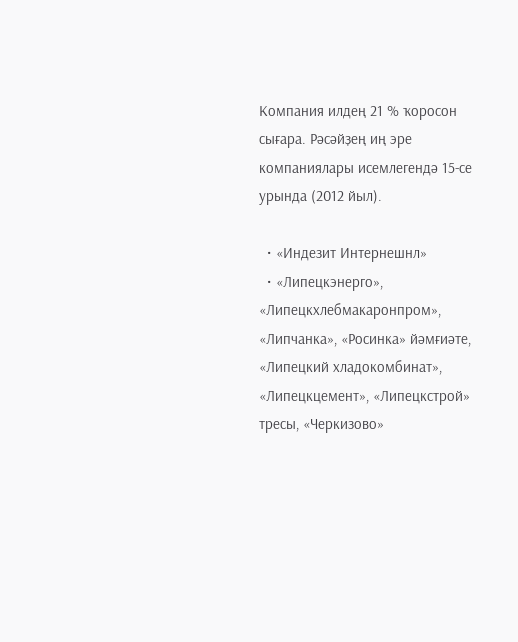Компания илдең 21 % ҡоросон сығара. Рәсәйҙең иң эре компаниялары исемлегендә 15-се урында (2012 йыл).

  • «Индезит Интернешнл»
  • «Липецкэнерго», «Липецкхлебмакаронпром», «Липчанка», «Росинка» йәмғиәте, «Липецкий хладокомбинат», «Липецкцемент», «Липецкстрой» тресы, «Черкизово»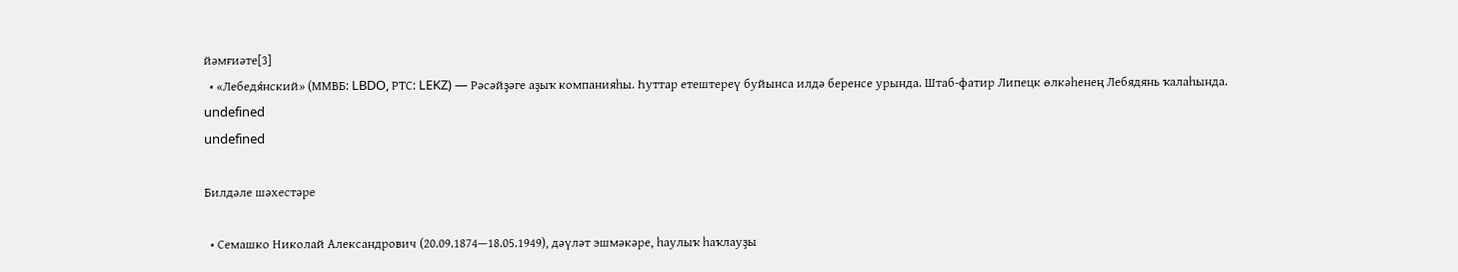йәмғиәте[3]
  • «Лебедя́нский» (ММВБ: LBDO, РТС: LEKZ) — Рәсәйҙәге аҙыҡ компанияһы. Һуттар етештереү буйынса илдә беренсе урында. Штаб-фатир Липецк өлкәһенең Лебядянь ҡалаһында.
undefined
undefined

Билдәле шәхестәре

  • Семашко Николай Александрович (20.09.1874—18.05.1949), дәүләт эшмәкәре, һаулыҡ һаҡлауҙы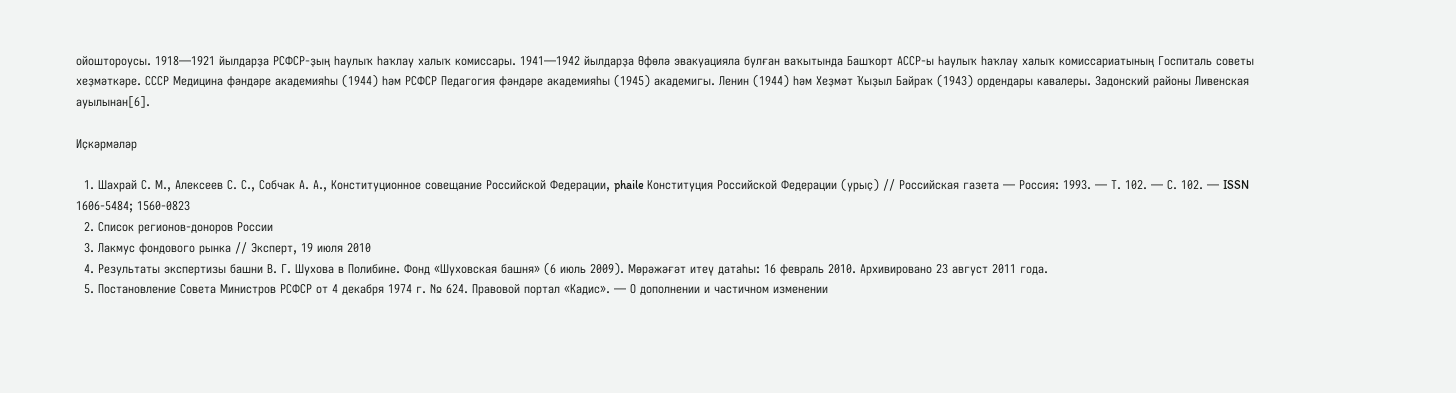ойоштороусы. 1918—1921 йылдарҙа РСФСР‑ҙың һаулыҡ һаҡлау халыҡ комиссары. 1941—1942 йылдарҙа Өфөлә эвакуацияла булған ваҡытында Башҡорт АССР-ы Һаулыҡ һаҡлау халыҡ комиссариатының Госпиталь советы хеҙмәткәре. СССР Медицина фәндәре академияһы (1944) һәм РСФСР Педагогия фәндәре академияһы (1945) академигы. Ленин (1944) һәм Хеҙмәт Ҡыҙыл Байраҡ (1943) ордендары кавалеры. Задонский районы Ливенская ауылынан[6].

Иҫкәрмәләр

  1. Шахрай С. М., Алексеев С. С., Собчак А. А., Конституционное совещание Российской Федерации, phaile Конституция Российской Федерации (урыҫ) // Российская газета — Россия: 1993. — Т. 102. — С. 102. — ISSN 1606-5484; 1560-0823
  2. Список регионов-доноров России
  3. Лакмус фондового рынка // Эксперт, 19 июля 2010
  4. Результаты экспертизы башни В. Г. Шухова в Полибине. Фонд «Шуховская башня» (6 июль 2009). Мөрәжәғәт итеү датаһы: 16 февраль 2010. Архивировано 23 август 2011 года.
  5. Постановление Совета Министров РСФСР от 4 декабря 1974 г. № 624. Правовой портал «Кадис». — О дополнении и частичном изменении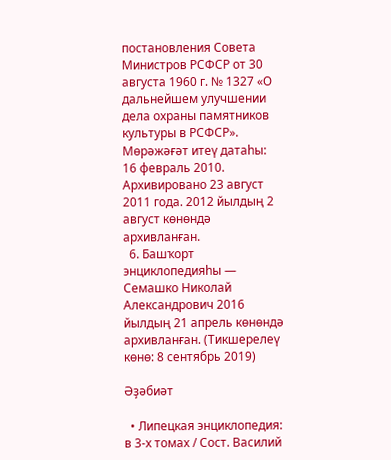постановления Совета Министров РСФСР от 30 августа 1960 г. № 1327 «О дальнейшем улучшении дела охраны памятников культуры в РСФСР». Мөрәжәғәт итеү датаһы: 16 февраль 2010. Архивировано 23 август 2011 года. 2012 йылдың 2 август көнөндә архивланған.
  6. Башҡорт энциклопедияһы — Семашко Николай Александрович 2016 йылдың 21 апрель көнөндә архивланған. (Тикшерелеү көнө: 8 сентябрь 2019)

Әҙәбиәт

  • Липецкая энциклопедия: в 3-х томах / Сост. Василий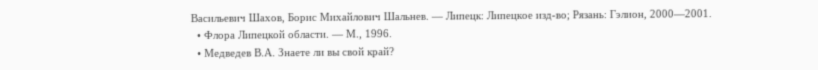Васильевич Шахов, Борис Михайлович Шальнев. — Липецк: Липецкое изд-во; Рязань: Гэлион, 2000—2001.
  • Флора Липецкой области. — М., 1996.
  • Медведев В.А. Знаете ли вы свой край?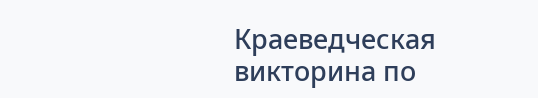Краеведческая викторина по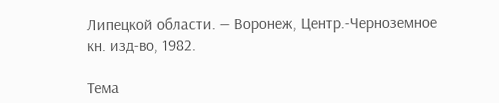Липецкой области. — Воронеж, Центр.-Черноземное кн. изд-во, 1982.

Тема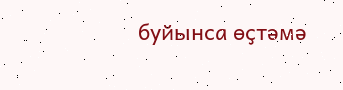буйынса өҫтәмә